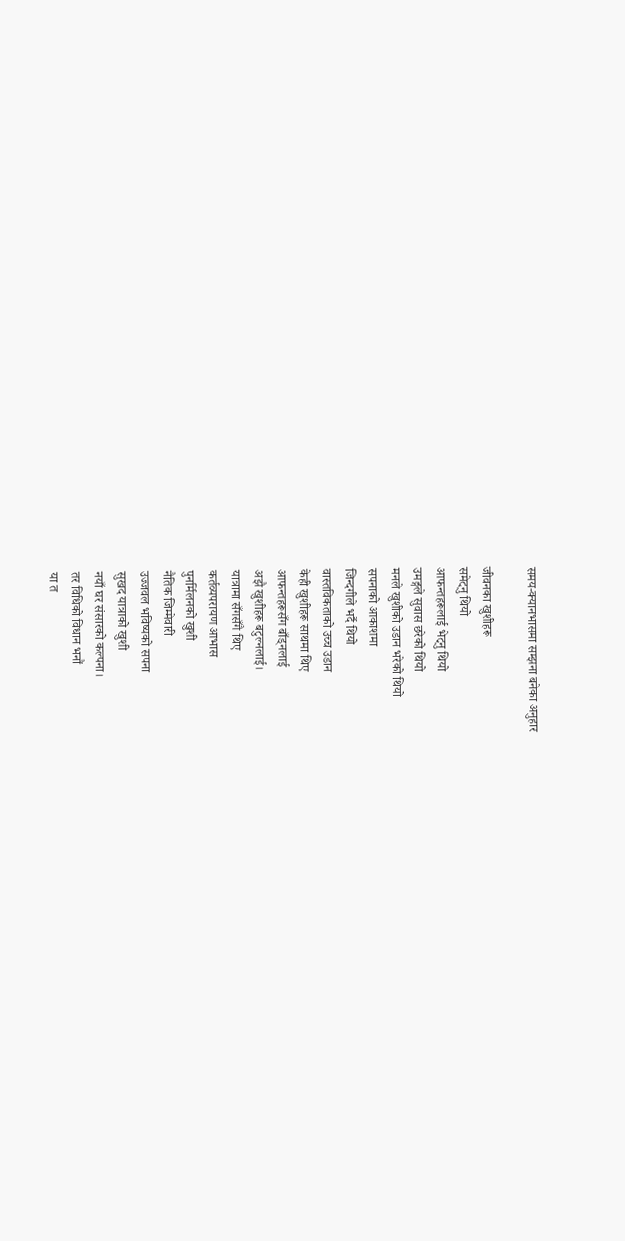समय-क्यानभासमा सम्झना बनेका अनुहार

जीवनका खुशीहरू
समेट्नु थियो
आफन्तहरूलाई भेट्नु थियो
उमङ्गले सुवास छरेको थियो
मनले खुशीको उडान भरेको थियो
सपनाको आकाशमा
जिन्दगीले भर्दै थियो
वास्तविकताको उच्च उडान
केही खुशीहरू साथमा थिए
आफन्तहरूसँग बाँड्नलाई
अझै खुशीहरू बटुल्नलाई।
यात्रामा सँगसँगै थिए
कर्तव्यपरायण आभास
पुनर्मिलनको खुशी
नैतिक जिम्मेवारी
उज्जवल भविष्यको सपना
सुखद यात्राको खुशी
नयाँ घर संसारको कल्पना।
तर विधिको विधान भनौं
या त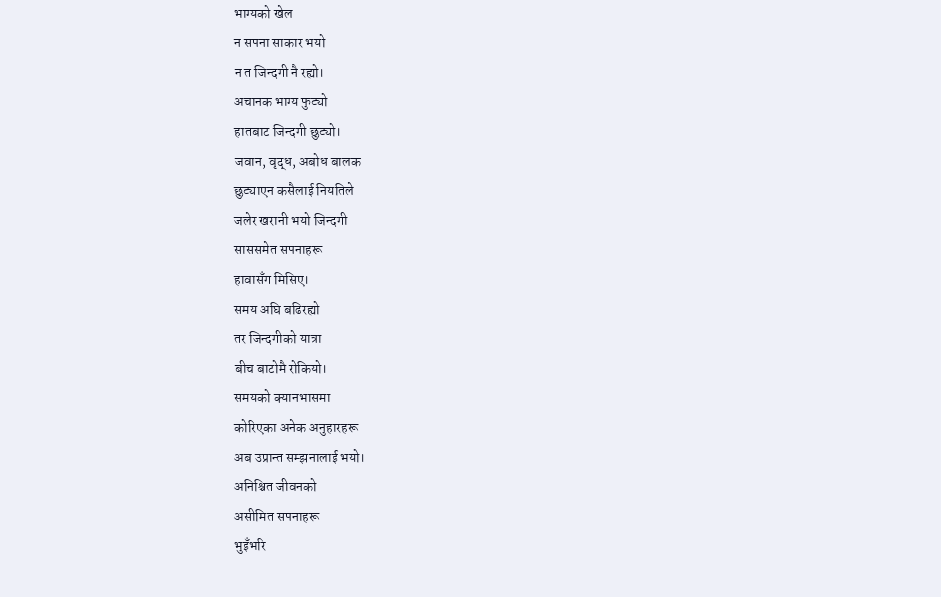भाग्यको खेल
न सपना साकार भयो
न त जिन्दगी नै रह्यो।
अचानक भाग्य फुट्यो
हातबाट जिन्दगी छुट्यो।
जवान, वृद्ध, अबोध बालक
छुट्याएन कसैलाई नियतिले
जलेर खरानी भयो जिन्दगी
साससमेत सपनाहरू
हावासँग मिसिए।
समय अघि बढिरह्यो
तर जिन्दगीको यात्रा
बीच बाटोमै रोकियो।
समयको क्यानभासमा
कोरिएका अनेक अनुहारहरू
अब उप्रान्त सम्झनालाई भयो।
अनिश्चित जीवनको
असीमित सपनाहरू
भुइँभरि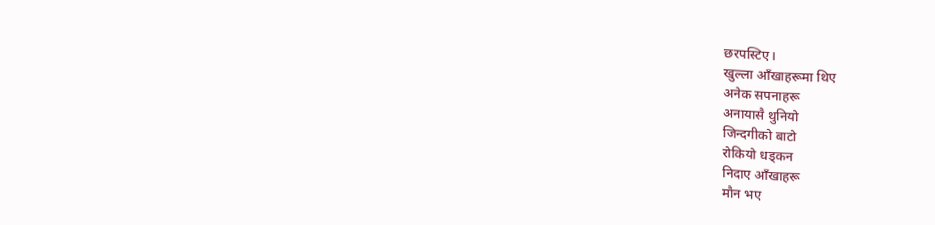छरपस्टिए।
खुल्ला आँखाहरूमा थिए
अनेक सपनाहरू
अनायासै थुनियो
जिन्दगीको बाटो
रोकियो धड्कन
निदाए आँखाहरू
मौन भए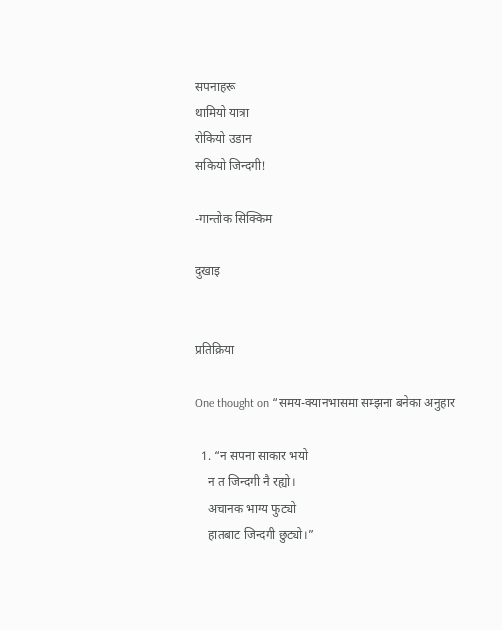सपनाहरू
थामियो यात्रा
रोकियो उडान
सकियो जिन्दगी!

-गान्तोक सिक्किम

दुखाइ


प्रतिक्रिया

One thought on “समय-क्यानभासमा सम्झना बनेका अनुहार

  1. “न सपना साकार भयो
    न त जिन्दगी नै रह्यो।
    अचानक भाग्य फुट्यो
    हातबाट जिन्दगी छुट्यो।”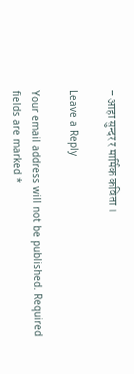– आहा सुन्दर र मार्मिक कविता ।

Leave a Reply

Your email address will not be published. Required fields are marked *